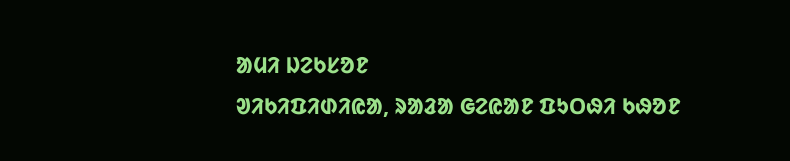ᱟᱢᱤ ᱡᱮᱠᱥᱚᱱ
ᱣᱤᱠᱤᱯᱤᱰᱤᱭᱟ, ᱨᱟᱲᱟ ᱜᱮᱭᱟᱱ ᱯᱩᱛᱷᱤ ᱠᱷᱚᱱ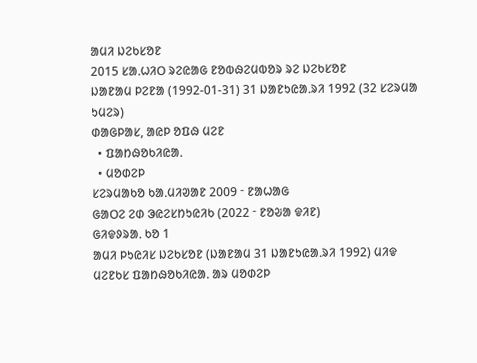ᱟᱢᱤ ᱡᱮᱠᱥᱚᱱ
2015 ᱥᱟᱹᱦᱤᱛ ᱨᱮᱭᱟᱜ ᱱᱚᱵᱷᱮᱢᱵᱚᱨ ᱨᱮ ᱡᱮᱠᱥᱚᱱ
ᱡᱟᱱᱟᱢ ᱞᱮᱱᱟ (1992-01-31) 31 ᱡᱟᱱᱩᱭᱟᱹᱨᱤ 1992 (32 ᱥᱮᱨᱢᱟ ᱩᱢᱮᱨ)
ᱰᱟᱜᱞᱟᱥ, ᱟᱭᱞ ᱚᱯᱷ ᱢᱮᱱ
  • ᱯᱟᱴᱷᱚᱠᱤᱭᱟᱹ
  • ᱢᱚᱰᱮᱞ
ᱥᱮᱨᱢᱟᱠᱚ ᱠᱟᱹᱢᱤᱣᱟᱱ 2009 ᱼ ᱱᱟᱦᱟᱜ
ᱜᱟᱛᱮ ᱮᱰ ᱳᱭᱮᱥᱴᱩᱭᱤᱠ (2022 ᱼ ᱱᱚᱶᱟ ᱫᱤᱱ)
ᱜᱤᱫᱽᱨᱟᱹ ᱠᱚ 1
ᱟᱢᱤ ᱞᱩᱭᱤᱥ ᱡᱮᱠᱥᱚᱱ (ᱡᱟᱱᱟᱢ 31 ᱡᱟᱱᱩᱭᱟᱹᱨᱤ 1992) ᱢᱤᱫ ᱢᱮᱱᱠᱥ ᱯᱟᱴᱷᱚᱠᱤᱭᱟᱹ ᱟᱨ ᱢᱚᱰᱮᱞ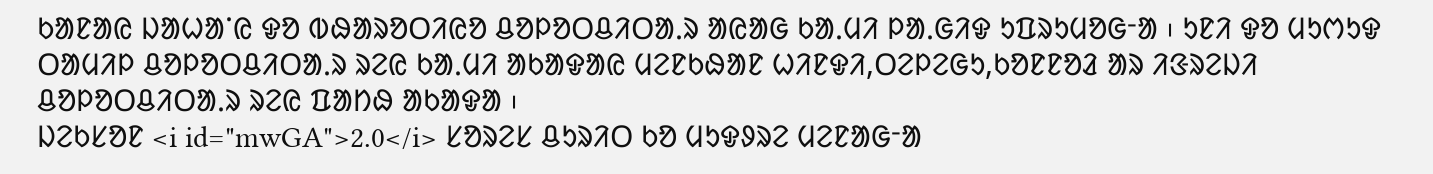ᱠᱟᱱᱟᱭ ᱡᱟᱦᱟᱸᱭ ᱫᱚ ᱵᱷᱟᱨᱚᱛᱤᱭᱚ ᱪᱚᱞᱚᱛᱪᱤᱛᱟᱹᱨ ᱟᱭᱟᱜ ᱠᱟᱹᱢᱤ ᱞᱟᱹᱜᱤᱫ ᱩᱯᱨᱩᱢᱚᱜᱼᱟ ᱾ ᱩᱱᱤ ᱫᱚ ᱢᱩᱬᱩᱫ ᱛᱟᱢᱤᱞ ᱪᱚᱞᱚᱛᱪᱤᱛᱟᱹᱨ ᱨᱮᱭ ᱠᱟᱹᱢᱤ ᱟᱠᱟᱫᱟᱭ ᱢᱮᱱᱠᱷᱟᱱ ᱦᱤᱱᱫᱤ,ᱛᱮᱞᱮᱜᱩ,ᱠᱚᱱᱱᱚᱲ ᱟᱨ ᱤᱝᱨᱮᱡᱤ ᱪᱚᱞᱚᱛᱪᱤᱛᱟᱹᱨ ᱨᱮᱭ ᱯᱟᱴᱷ ᱟᱠᱟᱫᱟ ᱾
ᱡᱮᱠᱥᱚᱱ <i id="mwGA">2.0</i> ᱥᱚᱨᱮᱥ ᱪᱩᱨᱤᱛ ᱠᱚ ᱢᱩᱫᱽᱨᱮ ᱢᱮᱱᱟᱜᱼᱟ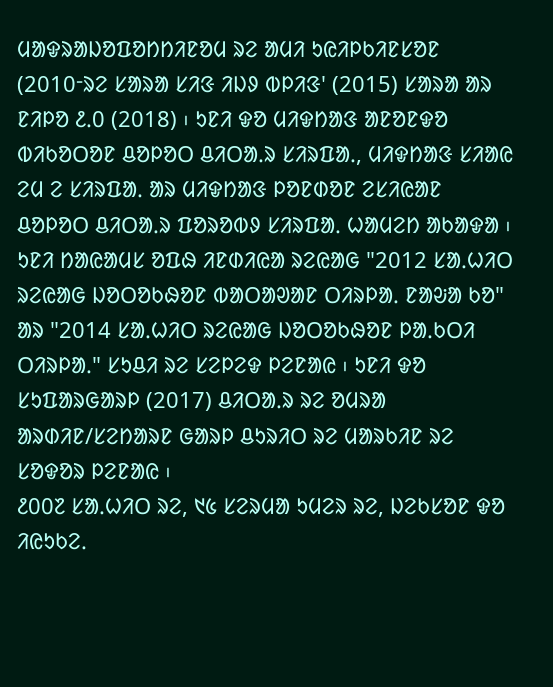ᱢᱟᱫᱨᱟᱡᱚᱯᱚᱴᱴᱤᱱᱚᱢ ᱨᱮ ᱟᱢᱤ ᱩᱭᱤᱞᱠᱤᱱᱥᱚᱱ (2010ᱼᱨᱮ ᱥᱟᱨᱟ ᱥᱤᱝ ᱤᱡᱽ ᱵᱞᱤᱝ' (2015) ᱥᱟᱨᱟ ᱟᱨ ᱱᱤᱞᱚ ᱒ᱹ᱐ (2018) ᱾ ᱩᱱᱤ ᱫᱚ ᱢᱤᱫᱴᱟᱝ ᱟᱱᱚᱱᱫᱚ ᱵᱤᱠᱚᱛᱚᱱ ᱪᱚᱞᱚᱛ ᱪᱤᱛᱟᱹᱨ ᱥᱤᱨᱯᱟᱹ, ᱢᱤᱫᱴᱟᱝ ᱥᱤᱟᱭ ᱮᱢ ᱮ ᱥᱤᱨᱯᱟᱹ ᱟᱨ ᱢᱤᱫᱴᱟᱝ ᱞᱚᱱᱰᱚᱱ ᱮᱥᱤᱭᱟᱱ ᱪᱚᱞᱚᱛ ᱪᱤᱛᱟᱹᱨ ᱯᱚᱨᱚᱵᱽ ᱥᱤᱨᱯᱟᱹ ᱦᱟᱢᱮᱴ ᱟᱠᱟᱫᱟ ᱾ ᱩᱱᱤ ᱴᱟᱭᱟᱢᱥ ᱚᱯᱷ ᱤᱱᱰᱤᱭᱟ ᱨᱮᱭᱟᱜ "2012 ᱥᱟᱹᱦᱤᱛ ᱨᱮᱭᱟᱜ ᱡᱚᱛᱚᱠᱷᱚᱱ ᱵᱟᱛᱟᱣᱟᱱ ᱛᱤᱨᱞᱟᱹ ᱱᱟᱶᱟ ᱠᱚ" ᱟᱨ "2014 ᱥᱟᱹᱦᱤᱛ ᱨᱮᱭᱟᱜ ᱡᱚᱛᱚᱠᱷᱚᱱ ᱞᱟᱹᱠᱛᱤ ᱛᱤᱨᱞᱟᱹ" ᱥᱩᱪᱤ ᱨᱮ ᱥᱮᱞᱮᱫ ᱞᱮᱱᱟᱭ ᱾ ᱩᱱᱤ ᱫᱚ ᱥᱩᱯᱟᱨᱜᱟᱨᱞ (2017) ᱪᱤᱛᱟᱹᱨ ᱨᱮ ᱚᱢᱨᱟ ᱟᱨᱰᱤᱱ/ᱥᱮᱴᱟᱨᱱ ᱜᱟᱨᱞ ᱪᱩᱨᱤᱛ ᱨᱮ ᱢᱟᱨᱠᱤᱱ ᱨᱮ ᱥᱚᱫᱚᱨ ᱞᱮᱱᱟᱭ ᱾
᱒᱐᱐᱗ ᱥᱟᱹᱦᱤᱛ ᱨᱮ, ᱑᱕ ᱥᱮᱨᱢᱟ ᱩᱢᱮᱨ ᱨᱮ, ᱡᱮᱠᱥᱚᱱ ᱫᱚ ᱤᱭᱩᱠᱮᱹ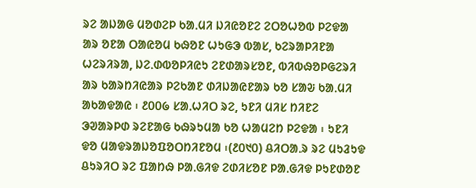ᱨᱮ ᱟᱡᱟᱜ ᱢᱚᱰᱮᱞ ᱠᱟᱹᱢᱤ ᱡᱤᱭᱚᱱᱮ ᱮᱛᱚᱦᱚᱵ ᱞᱮᱫᱟ ᱟᱨ ᱚᱱᱟ ᱛᱟᱭᱚᱢ ᱠᱷᱚᱱ ᱦᱩᱜᱳ ᱵᱟᱥ, ᱠᱮᱨᱟᱞᱤᱱᱟ ᱦᱮᱨᱤᱨᱟ, ᱡᱮᱹᱰᱵᱚᱞᱤᱭᱩ ᱮᱱᱰᱟᱨᱥᱚᱱ, ᱵᱤᱵᱷᱚᱞᱜᱮᱨᱤ ᱟᱨ ᱠᱟᱨᱴᱤᱭᱟᱨ ᱞᱮᱠᱟᱱ ᱰᱤᱡᱟᱭᱱᱟᱨ ᱠᱚ ᱥᱟᱶ ᱠᱟᱹᱢᱤ ᱟᱠᱟᱫᱟᱭ ᱾ ᱒᱐᱐᱙ ᱥᱟᱹᱦᱤᱛ ᱨᱮ, ᱩᱱᱤ ᱢᱤᱥ ᱴᱤᱱᱮ ᱳᱣᱟᱨᱞᱰ ᱨᱮᱱᱟᱜ ᱠᱷᱨᱩᱢᱟ ᱠᱚ ᱦᱟᱢᱮᱴ ᱞᱮᱫᱟ ᱾ ᱩᱱᱤ ᱫᱚ ᱢᱟᱫᱨᱟᱡᱚᱯᱚᱛᱴᱤᱱᱚᱢ ᱾(᱒᱐᱑᱐) ᱪᱤᱛᱟᱹᱨ ᱨᱮ ᱢᱩᱲᱩᱫ ᱪᱩᱨᱤᱛ ᱨᱮ ᱯᱟᱴᱷ ᱞᱟᱹᱜᱤᱫ ᱮᱰᱤᱥᱚᱱ ᱞᱟᱹᱜᱤᱫ ᱞᱩᱱᱰᱚᱱ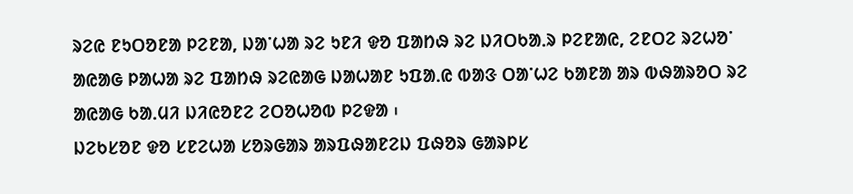ᱨᱮᱭ ᱱᱩᱛᱚᱱᱟ ᱞᱮᱱᱟ, ᱡᱟᱸᱦᱟ ᱨᱮ ᱩᱱᱤ ᱫᱚ ᱯᱟᱴᱷ ᱨᱮ ᱡᱤᱛᱠᱟᱹᱨ ᱞᱮᱱᱟᱭ, ᱮᱱᱛᱮ ᱨᱮᱦᱚᱸ ᱟᱭᱟᱜ ᱞᱟᱦᱟ ᱨᱮ ᱯᱟᱴᱷ ᱨᱮᱭᱟᱜ ᱡᱟᱦᱟᱱ ᱩᱯᱟᱹᱭ ᱵᱟᱝ ᱛᱟᱸᱦᱮ ᱠᱟᱱᱟ ᱟᱨ ᱵᱷᱟᱨᱚᱛ ᱨᱮ ᱟᱭᱟᱜ ᱠᱟᱹᱢᱤ ᱡᱤᱭᱚᱱᱮ ᱮᱛᱚᱦᱚᱵ ᱞᱮᱫᱟ ᱾
ᱡᱮᱠᱥᱚᱱ ᱫᱚ ᱥᱱᱮᱦᱟ ᱥᱚᱨᱜᱟᱨ ᱟᱨᱯᱷᱟᱱᱮᱡ ᱯᱷᱚᱨ ᱜᱟᱨᱞᱥ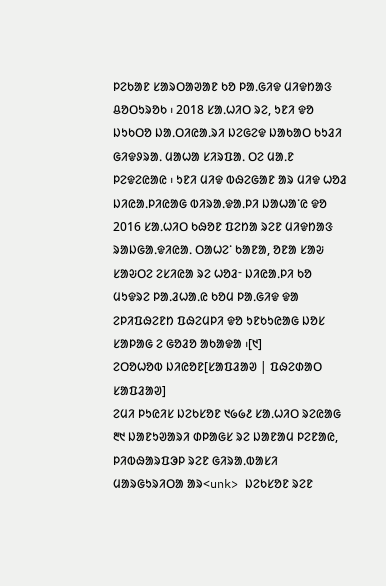ᱞᱮᱠᱟᱱ ᱥᱟᱨᱛᱟᱣᱟᱱ ᱠᱚ ᱞᱟᱹᱜᱤᱫ ᱢᱤᱫᱴᱟᱝ ᱪᱚᱛᱩᱨᱚᱠ ᱾ 2018 ᱥᱟᱹᱦᱤᱛ ᱨᱮ, ᱩᱱᱤ ᱫᱚ ᱡᱩᱠᱛᱚ ᱡᱟᱹᱛᱤᱭᱟᱹᱨᱤ ᱡᱮᱜᱮᱫ ᱡᱟᱠᱟᱛ ᱠᱩᱲᱤ ᱜᱤᱫᱽᱨᱟᱹ ᱢᱟᱦᱟ ᱥᱤᱨᱯᱟᱹ ᱛᱮ ᱢᱟᱹᱱ ᱞᱮᱫᱮᱭᱟᱭ ᱾ ᱩᱱᱤ ᱢᱤᱫ ᱵᱷᱮᱜᱟᱱ ᱟᱨ ᱢᱤᱫ ᱦᱚᱲ ᱡᱤᱭᱟᱹᱞᱤᱭᱟᱜ ᱵᱤᱨᱟᱹᱫᱟᱹᱞᱤ ᱡᱟᱦᱟᱸᱭ ᱫᱚ 2016 ᱥᱟᱹᱦᱤᱛ ᱠᱷᱚᱱ ᱯᱮᱴᱟ ᱨᱮᱱ ᱢᱤᱫᱴᱟᱝ ᱨᱟᱡᱜᱟᱹᱫᱤᱭᱟᱹ ᱛᱟᱦᱮᱸ ᱠᱟᱱᱟ, ᱚᱱᱟ ᱥᱟᱶ ᱥᱟᱶᱛᱮ ᱮᱥᱤᱭᱟ ᱨᱮ ᱦᱚᱲᱼ ᱡᱤᱭᱟᱹᱞᱤ ᱠᱚ ᱢᱩᱫᱨᱮ ᱞᱟᱹᱲᱦᱟᱹᱭ ᱠᱚᱢ ᱞᱟᱹᱜᱤᱫ ᱫᱟ ᱮᱞᱤᱯᱷᱮᱱᱴ ᱯᱷᱮᱢᱞᱤ ᱫᱚ ᱩᱱᱠᱩᱭᱟᱜ ᱡᱚᱥ ᱥᱟᱞᱟᱜ ᱮ ᱜᱚᱲᱚ ᱟᱠᱟᱫᱟ ᱾[᱑]
ᱮᱛᱚᱦᱚᱵ ᱡᱤᱭᱚᱱ[ᱥᱟᱯᱲᱟᱣ | ᱯᱷᱮᱰᱟᱛ ᱥᱟᱯᱲᱟᱣ]
ᱮᱢᱤ ᱞᱩᱭᱤᱥ ᱡᱮᱠᱥᱚᱱ ᱑᱙᱙᱒ ᱥᱟᱹᱦᱤᱛ ᱨᱮᱭᱟᱜ ᱓᱑ ᱡᱟᱱᱩᱣᱟᱨᱤ ᱰᱞᱟᱜᱥ ᱨᱮ ᱡᱟᱱᱟᱢ ᱞᱮᱱᱟᱭ, ᱞᱤᱵᱷᱟᱨᱯᱳᱞ ᱨᱮᱱ ᱜᱤᱨᱟᱹᱵᱟᱥᱤ ᱢᱟᱨᱜᱩᱨᱤᱛᱟ ᱟᱨ<unk> ᱡᱮᱠᱥᱚᱱ ᱨᱮᱱ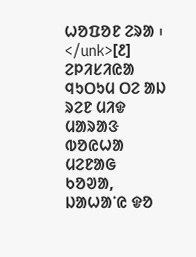ᱦᱚᱯᱚᱱ ᱮᱨᱟ ᱾ </unk>[᱒] ᱮᱞᱤᱥᱤᱭᱟ ᱧᱩᱛᱩᱢ ᱛᱮ ᱟᱡ ᱨᱮᱱ ᱢᱤᱫ ᱢᱟᱨᱟᱝ ᱵᱚᱭᱦᱟ ᱢᱮᱱᱟᱜ ᱠᱚᱣᱟ, ᱡᱟᱦᱟᱸᱭ ᱫᱚ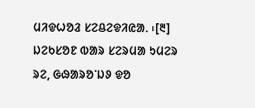ᱢᱤᱫᱦᱚᱲ ᱥᱮᱪᱮᱫᱤᱭᱟᱹ ᱾[᱓] ᱡᱮᱠᱥᱚᱱ ᱵᱟᱨ ᱥᱮᱨᱢᱟ ᱩᱢᱮᱨ ᱨᱮ, ᱜᱷᱟᱨᱚᱸᱡᱽ ᱫᱚ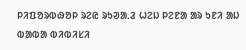ᱞᱤᱯᱚᱨᱵᱷᱚᱞ ᱨᱮᱭ ᱨᱩᱣᱟᱹᱲ ᱦᱮᱡ ᱞᱮᱱᱟ ᱟᱨ ᱩᱱᱤ ᱟᱡ ᱵᱟᱵᱟ ᱵᱤᱵᱤᱥᱤ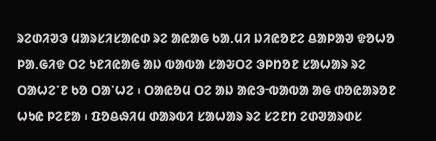ᱨᱮᱰᱤᱣᱳ ᱢᱟᱨᱥᱤᱥᱟᱭᱰ ᱨᱮ ᱟᱭᱟᱜ ᱠᱟᱹᱢᱤ ᱡᱤᱭᱚᱱᱮ ᱪᱟᱞᱟᱣ ᱫᱚᱦᱚ ᱞᱟᱹᱜᱤᱫ ᱛᱮ ᱩᱱᱤᱭᱟᱜ ᱟᱡ ᱵᱟᱵᱟ ᱥᱟᱶᱛᱮ ᱳᱞᱴᱚᱱ ᱥᱟᱦᱟᱨ ᱨᱮ ᱛᱟᱦᱮᱸᱱ ᱠᱚ ᱛᱟᱸᱦᱮ ᱾ ᱛᱟᱭᱚᱢ ᱛᱮ ᱟᱡ ᱟᱭᱳᱼᱵᱟᱵᱟ ᱟᱜ ᱰᱚᱭᱟᱨᱚᱱ ᱦᱩᱭ ᱞᱮᱱᱟ ᱾ ᱯᱚᱪᱷᱤᱢ ᱰᱟᱨᱵᱤ ᱥᱟᱦᱟᱨ ᱨᱮ ᱥᱮᱱᱴ ᱮᱰᱣᱟᱨᱰᱥ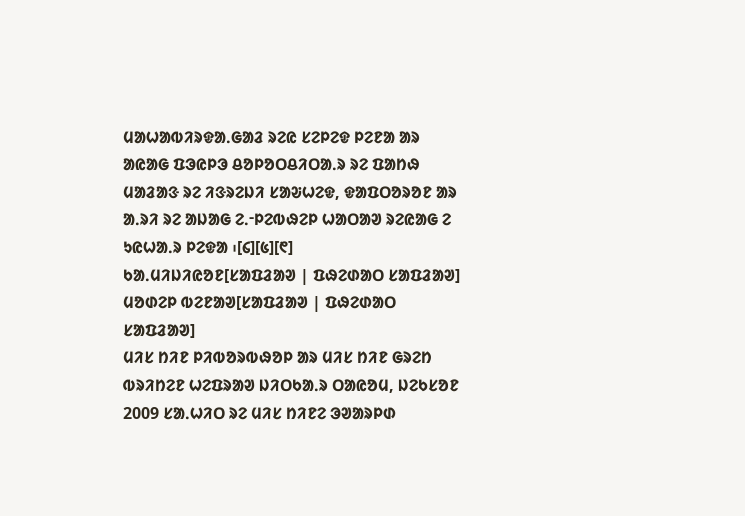ᱢᱟᱦᱟᱵᱤᱨᱫᱟᱹᱜᱟᱲ ᱨᱮᱭ ᱥᱮᱞᱮᱫ ᱞᱮᱱᱟ ᱟᱨ ᱟᱭᱟᱜ ᱯᱳᱭᱞᱳ ᱪᱚᱞᱚᱛᱪᱤᱛᱟᱹᱨ ᱨᱮ ᱯᱟᱴᱷ ᱢᱟᱲᱟᱝ ᱨᱮ ᱤᱝᱨᱮᱡᱤ ᱥᱟᱶᱦᱮᱫ, ᱫᱟᱯᱛᱚᱨᱚᱱ ᱟᱨ ᱟᱹᱨᱤ ᱨᱮ ᱟᱡᱟᱜ ᱮᱹᱼᱞᱮᱵᱷᱮᱞ ᱦᱟᱛᱟᱣ ᱨᱮᱭᱟᱜ ᱮ ᱩᱭᱦᱟᱹᱨ ᱞᱮᱫᱟ ᱾[᱔][᱕][᱖]
ᱠᱟᱹᱢᱤᱡᱤᱭᱚᱱ[ᱥᱟᱯᱲᱟᱣ | ᱯᱷᱮᱰᱟᱛ ᱥᱟᱯᱲᱟᱣ]
ᱢᱚᱰᱮᱞ ᱵᱮᱱᱟᱣ[ᱥᱟᱯᱲᱟᱣ | ᱯᱷᱮᱰᱟᱛ ᱥᱟᱯᱲᱟᱣ]
ᱢᱤᱥ ᱴᱤᱱ ᱞᱤᱵᱚᱨᱵᱷᱚᱞ ᱟᱨ ᱢᱤᱥ ᱴᱤᱱ ᱜᱨᱮᱴ ᱵᱨᱤᱴᱮᱱ ᱦᱮᱯᱨᱟᱣ ᱡᱤᱛᱠᱟᱹᱨ ᱛᱟᱭᱚᱢ, ᱡᱮᱠᱥᱚᱱ 2009 ᱥᱟᱹᱦᱤᱛ ᱨᱮ ᱢᱤᱥ ᱴᱤᱱᱮ ᱳᱣᱟᱨᱞᱰ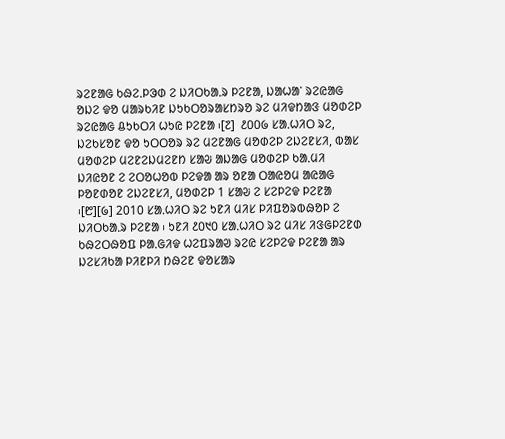ᱨᱮᱱᱟᱜ ᱠᱷᱮᱹᱞᱳᱰ ᱮ ᱡᱤᱛᱠᱟᱹᱨ ᱞᱮᱱᱟ, ᱡᱟᱦᱟᱸ ᱨᱮᱭᱟᱜ ᱚᱡᱮ ᱫᱚ ᱢᱟᱨᱠᱤᱱ ᱡᱩᱠᱛᱚᱨᱟᱥᱴᱨᱚ ᱨᱮ ᱢᱤᱫᱴᱟᱝ ᱢᱚᱰᱮᱞ ᱨᱮᱭᱟᱜ ᱪᱩᱠᱛᱤ ᱦᱩᱭ ᱞᱮᱱᱟ ᱾[᱗]  ᱒᱐᱐᱙ ᱥᱟᱹᱦᱤᱛ ᱨᱮ, ᱡᱮᱠᱥᱚᱱ ᱫᱚ ᱩᱛᱛᱚᱨ ᱨᱮ ᱢᱮᱱᱟᱜ ᱢᱚᱰᱮᱞ ᱮᱡᱮᱱᱥᱤ, ᱵᱟᱥ ᱢᱚᱰᱮᱞ ᱢᱮᱱᱮᱡᱢᱮᱱᱴ ᱥᱟᱶ ᱟᱡᱟᱜ ᱢᱚᱰᱮᱞ ᱠᱟᱹᱢᱤ ᱡᱤᱭᱚᱱ ᱮ ᱮᱛᱚᱦᱚᱵ ᱞᱮᱫᱟ ᱟᱨ ᱚᱱᱟ ᱛᱟᱭᱚᱢ ᱟᱭᱟᱜ ᱞᱚᱱᱰᱚᱱ ᱮᱡᱮᱱᱥᱤ, ᱢᱚᱰᱮᱞ 1 ᱥᱟᱶ ᱮ ᱥᱮᱞᱮᱫ ᱞᱮᱱᱟ ᱾[᱘][᱙] 2010 ᱥᱟᱹᱦᱤᱛ ᱨᱮ ᱩᱱᱤ ᱢᱤᱥ ᱞᱤᱯᱚᱨᱵᱷᱚᱞ ᱮ ᱡᱤᱛᱠᱟᱹᱨ ᱞᱮᱱᱟ ᱾ ᱩᱱᱤ ᱒᱐᱑᱐ ᱥᱟᱹᱦᱤᱛ ᱨᱮ ᱢᱤᱥ ᱤᱝᱜᱞᱮᱱᱰ ᱠᱷᱮᱛᱷᱚᱯ ᱞᱟᱹᱜᱤᱫ ᱦᱮᱯᱨᱟᱣ ᱨᱮᱭ ᱥᱮᱞᱮᱫ ᱞᱮᱱᱟ ᱟᱨ ᱡᱮᱥᱤᱠᱟ ᱞᱤᱱᱞᱤ ᱴᱷᱮᱱ ᱫᱚᱥᱟᱨ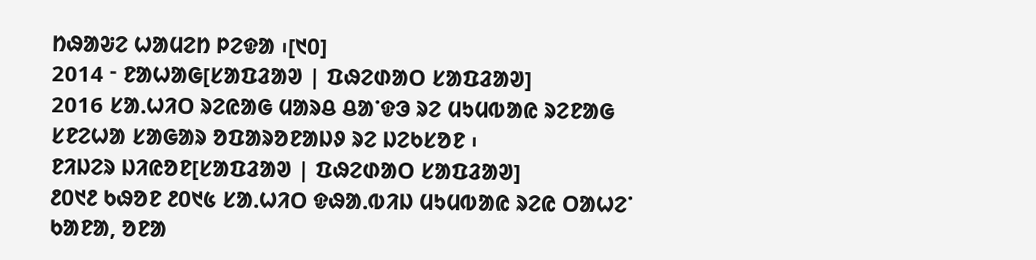ᱴᱷᱟᱶᱮ ᱦᱟᱢᱮᱴ ᱞᱮᱫᱟ ᱾[᱑᱐]
2014 ᱼ ᱱᱟᱦᱟᱜ[ᱥᱟᱯᱲᱟᱣ | ᱯᱷᱮᱰᱟᱛ ᱥᱟᱯᱲᱟᱣ]
2016 ᱥᱟᱹᱦᱤᱛ ᱨᱮᱭᱟᱜ ᱢᱟᱨᱪ ᱪᱟᱸᱫᱳ ᱨᱮ ᱢᱩᱢᱵᱟᱭ ᱨᱮᱱᱟᱜ ᱥᱱᱮᱦᱟ ᱥᱟᱜᱟᱨ ᱚᱯᱟᱨᱚᱱᱟᱡᱽ ᱨᱮ ᱡᱮᱠᱥᱚᱱ ᱾
ᱱᱤᱡᱮᱨ ᱡᱤᱭᱚᱱ[ᱥᱟᱯᱲᱟᱣ | ᱯᱷᱮᱰᱟᱛ ᱥᱟᱯᱲᱟᱣ]
᱒᱐᱑᱒ ᱠᱷᱚᱱ ᱒᱐᱑᱕ ᱥᱟᱹᱦᱤᱛ ᱫᱷᱟᱹᱵᱤᱡ ᱢᱩᱢᱵᱟᱭ ᱨᱮᱭ ᱛᱟᱦᱮᱸ ᱠᱟᱱᱟ, ᱚᱱᱟ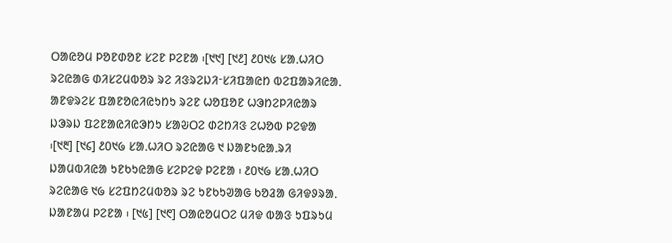ᱛᱟᱭᱚᱢ ᱞᱚᱱᱰᱚᱱ ᱥᱮᱱ ᱞᱮᱱᱟ ᱾[᱑᱑] [᱑᱒] ᱒᱐᱑᱕ ᱥᱟᱹᱦᱤᱛ ᱨᱮᱭᱟᱜ ᱰᱤᱥᱮᱢᱵᱚᱨ ᱨᱮ ᱤᱝᱨᱮᱡᱤᱼᱥᱤᱯᱟᱭᱴ ᱵᱮᱯᱟᱨᱤᱭᱟᱹ ᱟᱱᱫᱨᱮᱥ ᱯᱟᱱᱚᱭᱤᱭᱩᱴᱩ ᱨᱮᱱ ᱦᱚᱯᱚᱱ ᱦᱳᱴᱮᱞᱤᱭᱟᱨ ᱡᱳᱨᱡ ᱯᱮᱱᱟᱭᱤᱭᱳᱴᱩ ᱥᱟᱶᱛᱮ ᱰᱮᱴᱤᱝ ᱮᱦᱚᱵ ᱞᱮᱫᱟ ᱾[᱑᱓] [᱑᱔] ᱒᱐᱑᱙ ᱥᱟᱹᱦᱤᱛ ᱨᱮᱭᱟᱜ ᱑ ᱡᱟᱱᱩᱭᱟᱹᱨᱤ ᱡᱟᱢᱵᱤᱭᱟ ᱩᱱᱠᱩᱭᱟᱜ ᱥᱮᱞᱮᱫ ᱞᱮᱱᱟ ᱾ ᱒᱐᱑᱙ ᱥᱟᱹᱦᱤᱛ ᱨᱮᱭᱟᱜ ᱑᱙ ᱥᱮᱯᱴᱮᱢᱵᱚᱨ ᱨᱮ ᱩᱱᱠᱩᱣᱟᱜ ᱠᱚᱲᱟ ᱜᱤᱫᱽᱨᱟᱹ ᱡᱟᱱᱟᱢ ᱞᱮᱱᱟ ᱾ [᱑᱕] [᱑᱖] ᱛᱟᱭᱚᱢᱛᱮ ᱢᱤᱫ ᱵᱟᱝ ᱩᱯᱨᱩᱢ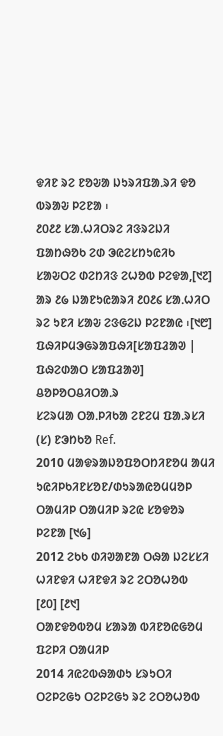ᱫᱤᱱ ᱨᱮ ᱱᱚᱶᱟ ᱡᱩᱨᱤᱯᱟᱹᱨᱤ ᱫᱚ ᱵᱨᱟᱶ ᱞᱮᱱᱟ ᱾
᱒᱐᱒᱒ ᱥᱟᱹᱦᱤᱛᱨᱮ ᱤᱝᱨᱮᱡᱤ ᱯᱟᱴᱷᱚᱠ ᱮᱰ ᱳᱭᱮᱥᱴᱩᱭᱤᱠ ᱥᱟᱶᱛᱮ ᱰᱮᱴᱤᱝ ᱮᱦᱚᱵ ᱞᱮᱫᱟ,[᱑᱗] ᱟᱨ ᱒᱙ ᱡᱟᱱᱩᱭᱟᱨᱤ ᱒᱐᱒᱔ ᱥᱟᱹᱦᱤᱛ ᱨᱮ ᱩᱱᱤ ᱥᱟᱶ ᱮᱝᱜᱮᱡ ᱞᱮᱱᱟᱭ ᱾[᱑᱘]
ᱯᱷᱤᱞᱢᱳᱜᱨᱟᱯᱷᱤ[ᱥᱟᱯᱲᱟᱣ | ᱯᱷᱮᱰᱟᱛ ᱥᱟᱯᱲᱟᱣ]
ᱪᱚᱞᱚᱛᱪᱤᱛᱟᱹᱨ
ᱥᱮᱨᱢᱟ ᱛᱟᱹᱞᱤᱠᱟ ᱮᱱᱮᱢ ᱯᱟᱹᱨᱥᱤ (ᱥ) ᱱᱳᱴᱠᱚ Ref.
2010 ᱢᱟᱫᱨᱟᱡᱚᱯᱚᱛᱴᱤᱱᱚᱢ ᱟᱢᱤ ᱩᱭᱤᱞᱠᱤᱱᱥᱚᱱ/ᱰᱩᱨᱟᱭᱚᱢᱢᱚᱞ ᱛᱟᱢᱤᱞ ᱛᱟᱢᱤᱞ ᱨᱮᱭ ᱥᱚᱫᱚᱨ ᱞᱮᱱᱟ [᱑᱙]
2012 ᱮᱠᱠ ᱰᱤᱣᱟᱱᱟ ᱛᱷᱟ ᱡᱮᱥᱥᱤ ᱦᱤᱱᱫᱤ ᱦᱤᱱᱫᱤ ᱨᱮ ᱮᱛᱚᱦᱚᱵ
[᱒᱐] [᱒᱑]
ᱛᱟᱱᱫᱚᱵᱚᱢ ᱥᱟᱨᱟ ᱵᱤᱱᱚᱭᱜᱚᱢ ᱯᱮᱞᱤ ᱛᱟᱢᱤᱞ
2014 ᱤᱭᱮᱵᱷᱟᱰᱩ ᱥᱨᱩᱛᱤ ᱛᱮᱞᱮᱜᱩ ᱛᱮᱞᱮᱜᱩ ᱨᱮ ᱮᱛᱚᱦᱚᱵ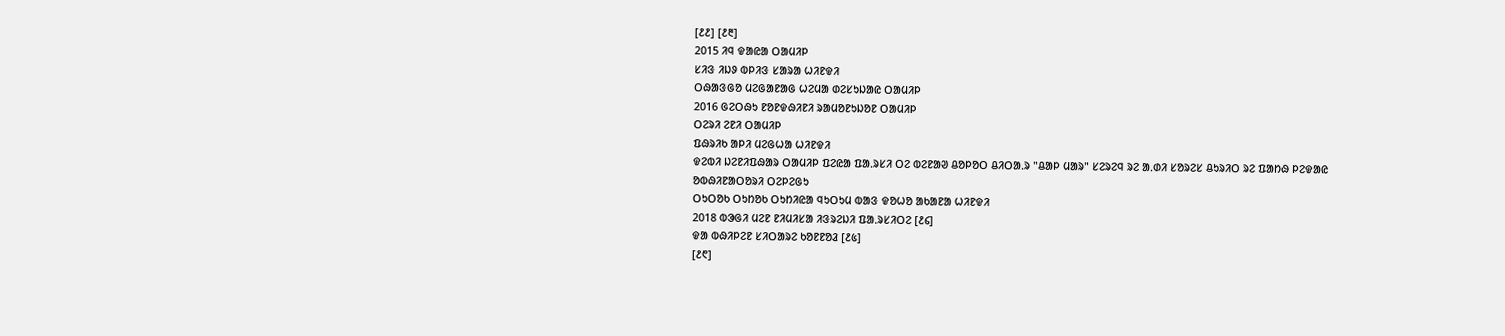[᱒᱒] [᱒᱓]
2015 ᱤᱧ ᱫᱟᱭᱟ ᱛᱟᱢᱤᱞ
ᱥᱤᱝ ᱤᱡᱽ ᱵᱞᱤᱝ ᱥᱟᱨᱟ ᱦᱤᱱᱫᱤ
ᱛᱷᱟᱝᱜᱚ ᱢᱮᱜᱟᱱᱟᱜ ᱦᱮᱢᱟ ᱰᱮᱥᱩᱡᱟᱭ ᱛᱟᱢᱤᱞ
2016 ᱜᱮᱛᱷᱩ ᱱᱚᱱᱫᱷᱤᱱᱤ ᱨᱟᱢᱚᱱᱩᱡᱚᱱ ᱛᱟᱢᱤᱞ
ᱛᱮᱨᱤ ᱮᱱᱤ ᱛᱟᱢᱤᱞ
ᱯᱷᱨᱤᱠ ᱟᱞᱤ ᱢᱮᱜᱦᱟ ᱦᱤᱱᱫᱤ
ᱫᱮᱵᱤ ᱡᱮᱱᱤᱯᱷᱟᱨ ᱛᱟᱢᱤᱞ ᱯᱮᱭᱟ ᱯᱟᱹᱨᱥᱤ ᱛᱮ ᱵᱮᱱᱟᱣ ᱪᱚᱞᱚᱛ ᱪᱤᱛᱟᱹᱨ "ᱪᱟᱞ ᱢᱟᱨ" ᱥᱮᱨᱮᱧ ᱨᱮ ᱟᱹᱰᱤ ᱥᱚᱨᱮᱥ ᱪᱩᱨᱤᱛ ᱨᱮ ᱯᱟᱴᱷ ᱞᱮᱫᱟᱭ
ᱚᱵᱷᱤᱱᱟᱛᱚᱨᱤ ᱛᱮᱞᱮᱜᱩ
ᱛᱩᱛᱚᱠ ᱛᱩᱴᱚᱠ ᱛᱩᱴᱤᱭᱟ ᱧᱩᱛᱩᱢ ᱵᱟᱝ ᱫᱚᱦᱚ ᱟᱠᱟᱱᱟ ᱦᱤᱱᱫᱤ
2018 ᱵᱳᱜᱤ ᱢᱮᱱ ᱱᱤᱢᱤᱥᱟ ᱤᱝᱨᱮᱡᱤ ᱯᱟᱹᱨᱥᱤᱛᱮ [᱒᱔]
ᱫᱟ ᱵᱷᱤᱞᱮᱱ ᱥᱤᱛᱟᱨᱮ ᱠᱚᱱᱱᱚᱲ [᱒᱕]
[᱒᱖]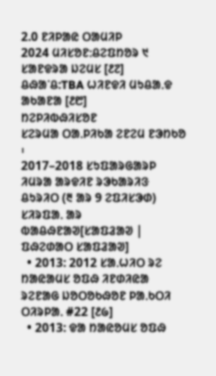2.0 ᱱᱤᱞᱟᱭ ᱛᱟᱢᱤᱞ
2024 ᱢᱤᱥᱚᱱᱺᱪᱮᱯᱴᱚᱨ ᱑ ᱥᱟᱱᱫᱨᱟ ᱡᱮᱢᱥ [᱒᱗]
ᱪᱷᱟᱸᱪ:TBA ᱦᱤᱱᱫᱤ ᱢᱩᱪᱟᱹᱫ ᱟᱠᱟᱱᱟ [᱒᱘]
ᱴᱮᱞᱤᱵᱷᱤᱥᱚᱱ
ᱥᱮᱨᱢᱟ ᱛᱟᱹᱞᱤᱠᱟ ᱮᱱᱮᱢ ᱱᱳᱴᱠᱚ ᱾
2017–2018 ᱥᱩᱯᱟᱨᱜᱟᱨᱞ ᱤᱢᱨᱟ ᱟᱨᱫᱤᱱ ᱨᱳᱠᱟᱨᱤᱝ ᱪᱩᱨᱤᱛ (᱓ ᱟᱨ 9 ᱮᱯᱤᱥᱳᱰ)
ᱥᱤᱨᱯᱟᱹ ᱟᱨ ᱵᱟᱪᱷᱱᱟᱣ[ᱥᱟᱯᱲᱟᱣ | ᱯᱷᱮᱰᱟᱛ ᱥᱟᱯᱲᱟᱣ]
  • 2013: 2012 ᱥᱟᱹᱦᱤᱛ ᱨᱮ ᱴᱟᱭᱟᱢᱥ ᱚᱯᱷ ᱤᱱᱰᱤᱭᱟ ᱨᱮᱱᱟᱜ ᱡᱚᱛᱚᱠᱷᱚᱱ ᱞᱟᱹᱠᱛᱤ ᱛᱤᱨᱞᱟᱹ #22 [᱒᱙]
  • 2013: ᱫᱟ ᱴᱟᱭᱚᱢᱥ ᱚᱯᱷ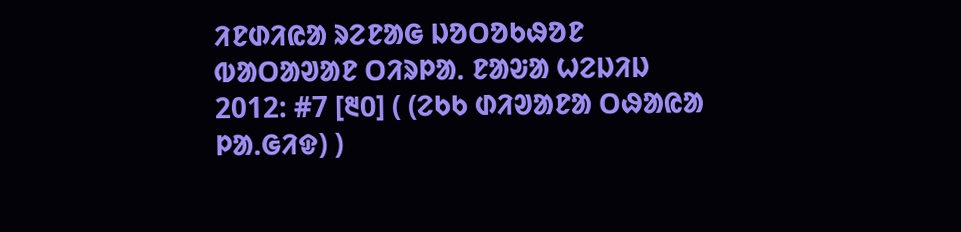ᱤᱱᱰᱤᱭᱟ ᱨᱮᱱᱟᱜ ᱡᱚᱛᱚᱠᱷᱚᱱ ᱵᱟᱛᱟᱣᱟᱱ ᱛᱤᱨᱞᱟᱹ ᱱᱟᱶᱟ ᱦᱮᱡᱤᱡ 2012: #7 [᱓᱐] ( (ᱮᱠᱠ ᱰᱤᱣᱟᱱᱟ ᱛᱷᱟᱭᱟ ᱞᱟᱹᱜᱤᱫ) )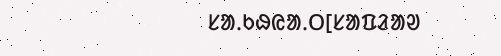ᱥᱟᱹᱠᱷᱭᱟᱹᱛ[ᱥᱟᱯᱲᱟᱣ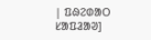| ᱯᱷᱮᱰᱟᱛ ᱥᱟᱯᱲᱟᱣ]